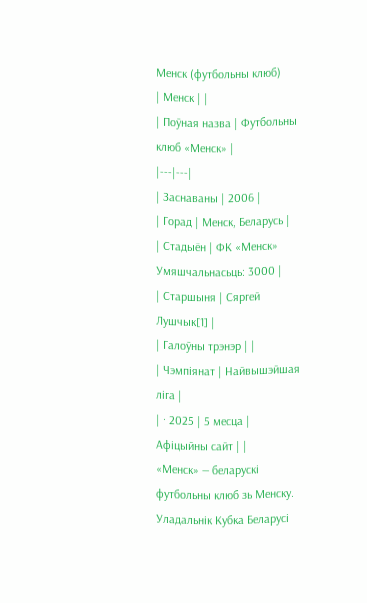Менск (футбольны клюб)
| Менск | |
| Поўная назва | Футбольны клюб «Менск» |
|---|---|
| Заснаваны | 2006 |
| Горад | Менск, Беларусь |
| Стадыён | ФК «Менск» Умяшчальнасьць: 3000 |
| Старшыня | Сяргей Лушчык[1] |
| Галоўны трэнэр | |
| Чэмпіянат | Найвышэйшая ліга |
| · 2025 | 5 месца |
Афіцыйны сайт | |
«Менск» — беларускі футбольны клюб зь Менску. Уладальнік Кубка Беларусі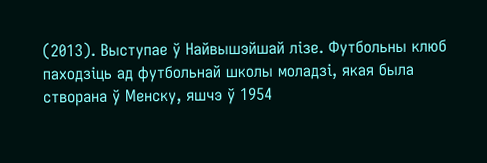(2013). Выступае ў Найвышэйшай лізе. Футбольны клюб паходзіць ад футбольнай школы моладзі, якая была створана ў Менску, яшчэ ў 1954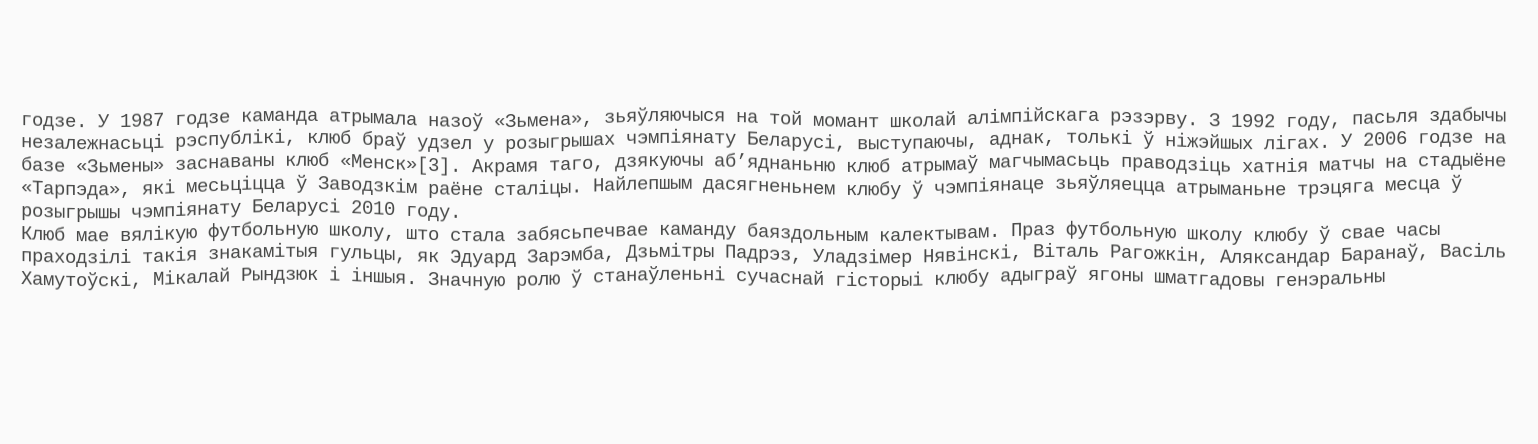годзе. У 1987 годзе каманда атрымала назоў «Зьмена», зьяўляючыся на той момант школай алімпійскага рэзэрву. З 1992 году, пасьля здабычы незалежнасьці рэспублікі, клюб браў удзел у розыгрышах чэмпіянату Беларусі, выступаючы, аднак, толькі ў ніжэйшых лігах. У 2006 годзе на базе «Зьмены» заснаваны клюб «Менск»[3]. Акрамя таго, дзякуючы аб’яднаньню клюб атрымаў магчымасьць праводзіць хатнія матчы на стадыёне «Тарпэда», які месьціцца ў Заводзкім раёне сталіцы. Найлепшым дасягненьнем клюбу ў чэмпіянаце зьяўляецца атрыманьне трэцяга месца ў розыгрышы чэмпіянату Беларусі 2010 году.
Клюб мае вялікую футбольную школу, што стала забясьпечвае каманду баяздольным калектывам. Праз футбольную школу клюбу ў свае часы праходзілі такія знакамітыя гульцы, як Эдуард Зарэмба, Дзьмітры Падрэз, Уладзімер Нявінскі, Віталь Рагожкін, Аляксандар Баранаў, Васіль Хамутоўскі, Мікалай Рындзюк і іншыя. Значную ролю ў станаўленьні сучаснай гісторыі клюбу адыграў ягоны шматгадовы генэральны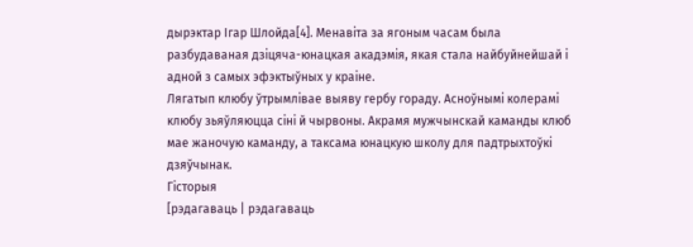дырэктар Ігар Шлойда[4]. Менавіта за ягоным часам была разбудаваная дзіцяча-юнацкая акадэмія, якая стала найбуйнейшай і адной з самых эфэктыўных у краіне.
Лягатып клюбу ўтрымлівае выяву гербу гораду. Асноўнымі колерамі клюбу зьяўляюцца сіні й чырвоны. Акрамя мужчынскай каманды клюб мае жаночую каманду, а таксама юнацкую школу для падтрыхтоўкі дзяўчынак.
Гісторыя
[рэдагаваць | рэдагаваць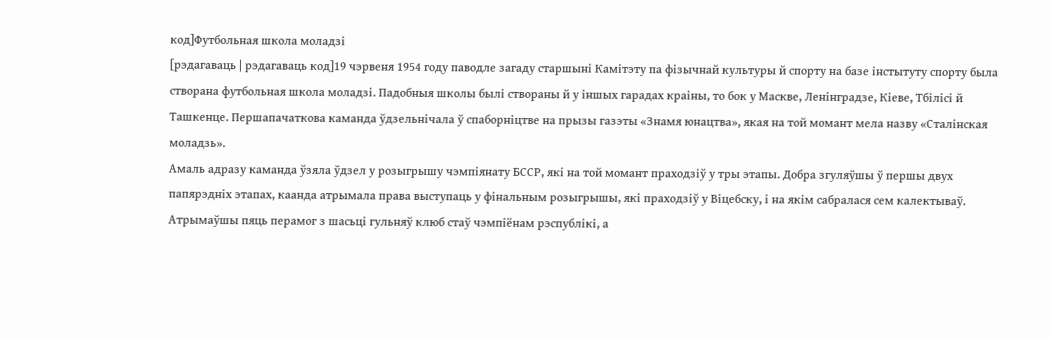код]Футбольная школа моладзі
[рэдагаваць | рэдагаваць код]19 чэрвеня 1954 году паводле загаду старшыні Камітэту па фізычнай культуры й спорту на базе інстытуту спорту была створана футбольная школа моладзі. Падобныя школы былі створаны й у іншых гарадах краіны, то бок у Маскве, Ленінградзе, Кіеве, Тбілісі й Ташкенце. Першапачаткова каманда ўдзельнічала ў спаборніцтве на прызы газэты «Знамя юнацтва», якая на той момант мела назву «Сталінская моладзь».
Амаль адразу каманда ўзяла ўдзел у розыгрышу чэмпіянату БССР, які на той момант праходзіў у тры этапы. Добра згуляўшы ў першы двух папярэдніх этапах, каанда атрымала права выступаць у фінальным розыгрышы, які праходзіў у Віцебску, і на якім сабралася сем калектываў. Атрымаўшы пяць перамог з шасьці гульняў клюб стаў чэмпіёнам рэспублікі, а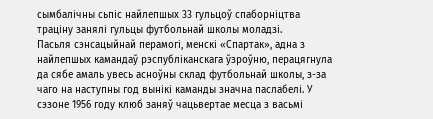сымбалічны сьпіс найлепшых 33 гульцоў спаборніцтва траціну занялі гульцы футбольнай школы моладзі.
Пасьля сэнсацыйнай перамогі, менскі «Спартак», адна з найлепшых камандаў рэспубліканскага ўзроўню, перацягнула да сябе амаль увесь асноўны склад футбольнай школы, з-за чаго на наступны год вынікі каманды значна паслабелі. У сэзоне 1956 году клюб заняў чацьвертае месца з васьмі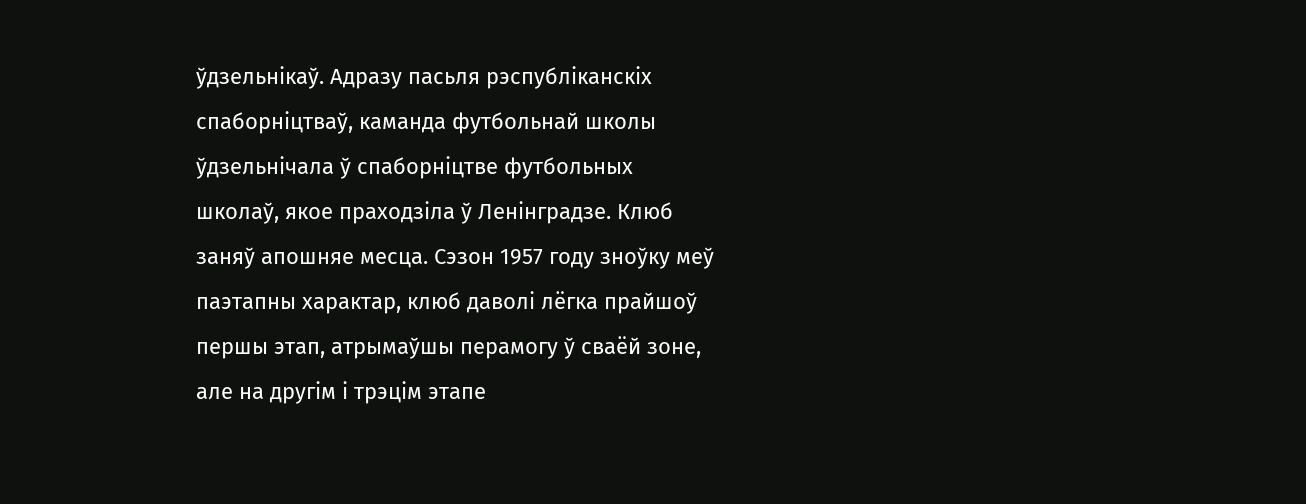ўдзельнікаў. Адразу пасьля рэспубліканскіх спаборніцтваў, каманда футбольнай школы ўдзельнічала ў спаборніцтве футбольных школаў, якое праходзіла ў Ленінградзе. Клюб заняў апошняе месца. Сэзон 1957 году зноўку меў паэтапны характар, клюб даволі лёгка прайшоў першы этап, атрымаўшы перамогу ў сваёй зоне, але на другім і трэцім этапе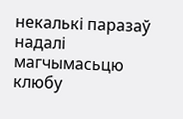некалькі паразаў надалі магчымасьцю клюбу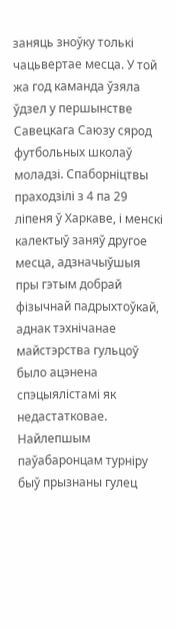заняць зноўку толькі чацьвертае месца. У той жа год каманда ўзяла ўдзел у першынстве Савецкага Саюзу сярод футбольных школаў моладзі. Спаборніцтвы праходзілі з 4 па 29 ліпеня ў Харкаве, і менскі калектыў заняў другое месца, адзначыўшыя пры гэтым добрай фізычнай падрыхтоўкай, аднак тэхнічанае майстэрства гульцоў было ацэнена спэцыялістамі як недастатковае. Найлепшым паўабаронцам турніру быў прызнаны гулец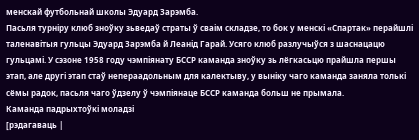менскай футбольнай школы Эдуард Зарэмба.
Пасьля турніру клюб зноўку зьведаў страты ў сваім складзе, то бок у менскі «Спартак» перайшлі таленавітыя гульцы Эдуард Зарэмба й Леанід Гарай. Усяго клюб разлучыўся з шаснацацю гульцамі. У сэзоне 1958 году чэмпіянату БССР каманда зноўку зь лёгкасьцю прайшла першы этап, але другі этап стаў непераадольным для калектыву, у выніку чаго каманда заняла толькі сёмы радок, пасьля чаго ўдзелу ў чэмпіянаце БССР каманда больш не прымала.
Каманда падрыхтоўкі моладзі
[рэдагаваць |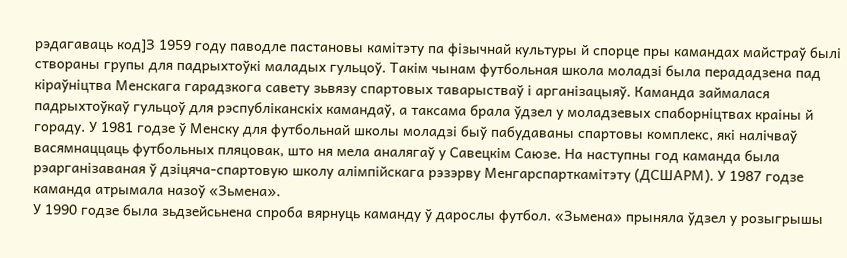рэдагаваць код]З 1959 году паводле пастановы камітэту па фізычнай культуры й спорце пры камандах майстраў былі створаны групы для падрыхтоўкі маладых гульцоў. Такім чынам футбольная школа моладзі была перададзена пад кіраўніцтва Менскага гарадзкога савету зьвязу спартовых таварыстваў і арганізацыяў. Каманда займалася падрыхтоўкаў гульцоў для рэспубліканскіх камандаў, а таксама брала ўдзел у моладзевых спаборніцтвах краіны й гораду. У 1981 годзе ў Менску для футбольнай школы моладзі быў пабудаваны спартовы комплекс, які налічваў васямнаццаць футбольных пляцовак, што ня мела аналягаў у Савецкім Саюзе. На наступны год каманда была рэарганізаваная ў дзіцяча-спартовую школу алімпійскага рэзэрву Менгарспарткамітэту (ДСШАРМ). У 1987 годзе каманда атрымала назоў «Зьмена».
У 1990 годзе была зьдзейсьнена спроба вярнуць каманду ў дарослы футбол. «Зьмена» прыняла ўдзел у розыгрышы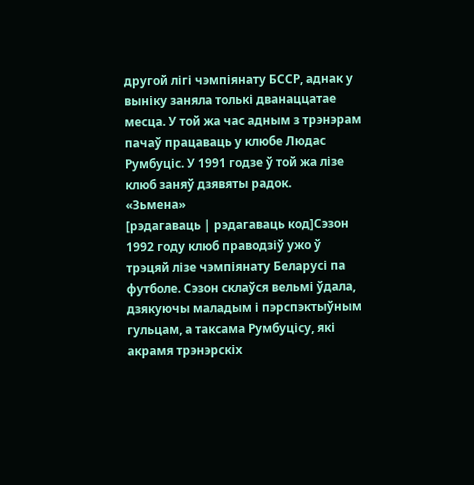другой лігі чэмпіянату БССР, аднак у выніку заняла толькі дванаццатае месца. У той жа час адным з трэнэрам пачаў працаваць у клюбе Людас Румбуціс. У 1991 годзе ў той жа лізе клюб заняў дзявяты радок.
«Зьмена»
[рэдагаваць | рэдагаваць код]Сэзон 1992 году клюб праводзіў ужо ў трэцяй лізе чэмпіянату Беларусі па футболе. Сэзон склаўся вельмі ўдала, дзякуючы маладым і пэрспэктыўным гульцам, а таксама Румбуцісу, які акрамя трэнэрскіх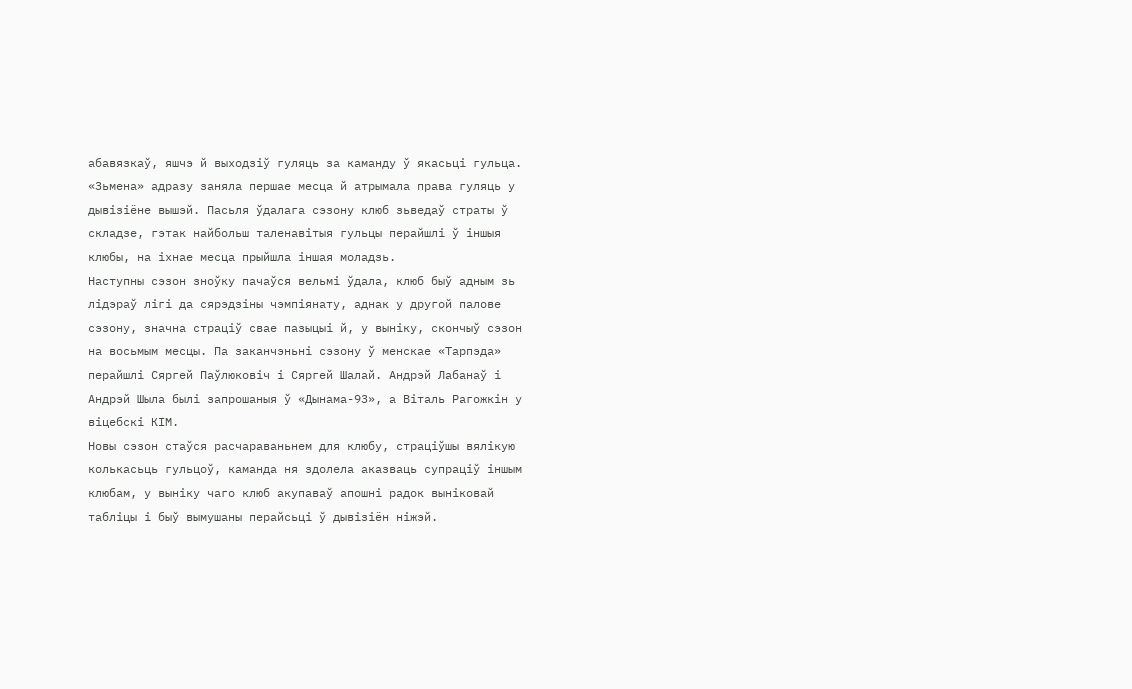абавязкаў, яшчэ й выходзіў гуляць за каманду ў якасьці гульца. «Зьмена» адразу заняла першае месца й атрымала права гуляць у дывізіёне вышэй. Пасьля ўдалага сэзону клюб зьведаў страты ў складзе, гэтак найбольш таленавітыя гульцы перайшлі ў іншыя клюбы, на іхнае месца прыйшла іншая моладзь.
Наступны сэзон зноўку пачаўся вельмі ўдала, клюб быў адным зь лідэраў лігі да сярэдзіны чэмпіянату, аднак у другой палове сэзону, значна страціў свае пазыцыі й, у выніку, скончыў сэзон на восьмым месцы. Па заканчэньні сэзону ў менскае «Тарпэда» перайшлі Сяргей Паўлюковіч і Сяргей Шалай. Андрэй Лабанаў і Андрэй Шыла былі запрошаныя ў «Дынама-93», а Віталь Рагожкін у віцебскі КІМ.
Новы сэзон стаўся расчараваньнем для клюбу, страціўшы вялікую колькасьць гульцоў, каманда ня здолела аказваць супраціў іншым клюбам, у выніку чаго клюб акупаваў апошні радок выніковай табліцы і быў вымушаны перайсьці ў дывізіён ніжэй.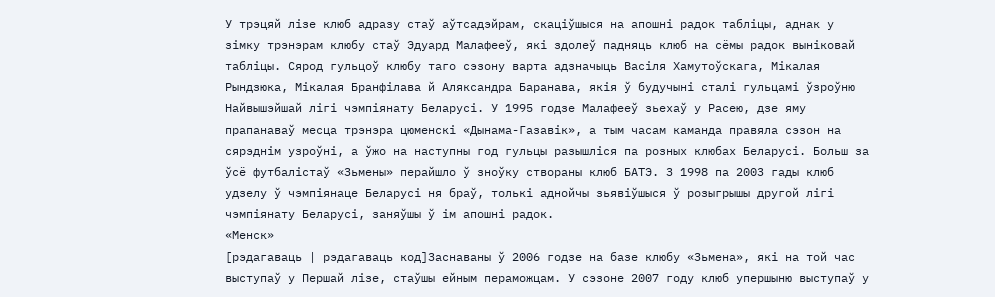У трэцяй лізе клюб адразу стаў аўтсадэйрам, скаціўшыся на апошні радок табліцы, аднак у зімку трэнэрам клюбу стаў Эдуард Малафееў, які здолеў падняць клюб на сёмы радок выніковай табліцы. Сярод гульцоў клюбу таго сэзону варта адзначыць Васіля Хамутоўскага, Мікалая Рындзюка, Мікалая Бранфілава й Аляксандра Баранава, якія ў будучыні сталі гульцамі ўзроўню Найвышэйшай лігі чэмпіянату Беларусі. У 1995 годзе Малафееў зьехаў у Расею, дзе яму прапанаваў месца трэнэра цюменскі «Дынама-Газавік», а тым часам каманда правяла сэзон на сярэднім узроўні, а ўжо на наступны год гульцы разышліся па розных клюбах Беларусі. Больш за ўсё футбалістаў «Зьмены» перайшло ў зноўку створаны клюб БАТЭ. З 1998 па 2003 гады клюб удзелу ў чэмпіянаце Беларусі ня браў, толькі аднойчы зьявіўшыся ў розыгрышы другой лігі чэмпіянату Беларусі, заняўшы ў ім апошні радок.
«Менск»
[рэдагаваць | рэдагаваць код]Заснаваны ў 2006 годзе на базе клюбу «Зьмена», які на той час выступаў у Першай лізе, стаўшы ейным пераможцам. У сэзоне 2007 году клюб упершыню выступаў у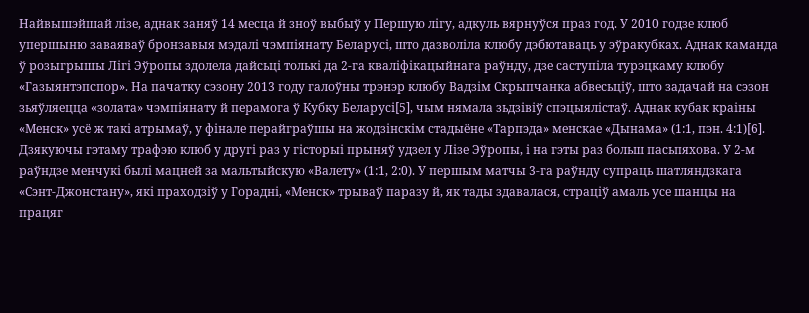Найвышэйшай лізе, аднак заняў 14 месца й зноў выбыў у Першую лігу, адкуль вярнуўся праз год. У 2010 годзе клюб упершыню заваяваў бронзавыя мэдалі чэмпіянату Беларусі, што дазволіла клюбу дэбютаваць у эўракубках. Аднак каманда ў розыгрышы Лігі Эўропы здолела дайсьці толькі да 2-га кваліфікацыйнага раўнду, дзе саступіла турэцкаму клюбу «Газыянтэпспор». На пачатку сэзону 2013 году галоўны трэнэр клюбу Вадзім Скрыпчанка абвесьціў, што задачай на сэзон зьяўляецца «золата» чэмпіянату й перамога ў Кубку Беларусі[5], чым нямала зьдзівіў спэцыялістаў. Аднак кубак краіны «Менск» усё ж такі атрымаў, у фінале перайграўшы на жодзінскім стадыёне «Тарпэда» менскае «Дынама» (1:1, пэн. 4:1)[6].
Дзякуючы гэтаму трафэю клюб у другі раз у гісторыі прыняў удзел у Лізе Эўропы, і на гэты раз больш пасьпяхова. У 2-м раўндзе менчукі былі мацней за мальтыйскую «Валету» (1:1, 2:0). У першым матчы 3-га раўнду супраць шатляндзкага «Сэнт-Джонстану», які праходзіў у Горадні, «Менск» трываў паразу й, як тады здавалася, страціў амаль усе шанцы на працяг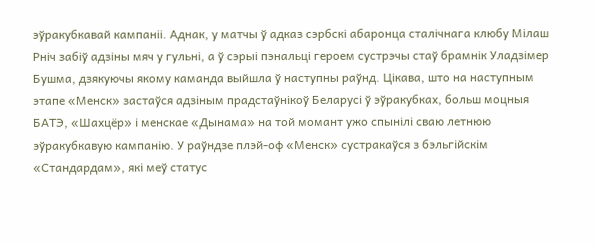эўракубкавай кампаніі. Аднак, у матчы ў адказ сэрбскі абаронца сталічнага клюбу Мілаш Рніч забіў адзіны мяч у гульні, а ў сэрыі пэнальці героем сустрэчы стаў брамнік Уладзімер Бушма, дзякуючы якому каманда выйшла ў наступны раўнд. Цікава, што на наступным этапе «Менск» застаўся адзіным прадстаўнікоў Беларусі ў эўракубках, больш моцныя БАТЭ, «Шахцёр» і менскае «Дынама» на той момант ужо спынілі сваю летнюю эўракубкавую кампанію. У раўндзе плэй-оф «Менск» сустракаўся з бэльгійскім «Стандардам», які меў статус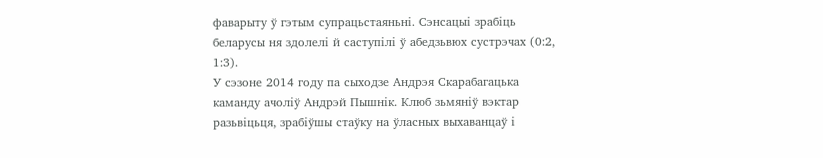фаварыту ў гэтым супрацьстаяньні. Сэнсацыі зрабіць беларусы ня здолелі й саступілі ў абедзьвюх сустрэчах (0:2, 1:3).
У сэзоне 2014 году па сыходзе Андрэя Скарабагацька каманду ачоліў Андрэй Пышнік. Клюб зьмяніў вэктар разьвіцьця, зрабіўшы стаўку на ўласных выхаванцаў і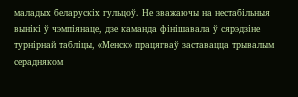маладых беларускіх гульцоў. Не зважаючы на нестабільныя вынікі ў чэмпіянаце, дзе каманда фінішавала ў сярэдзіне турнірнай табліцы, «Менск» працягваў заставацца трывалым серадняком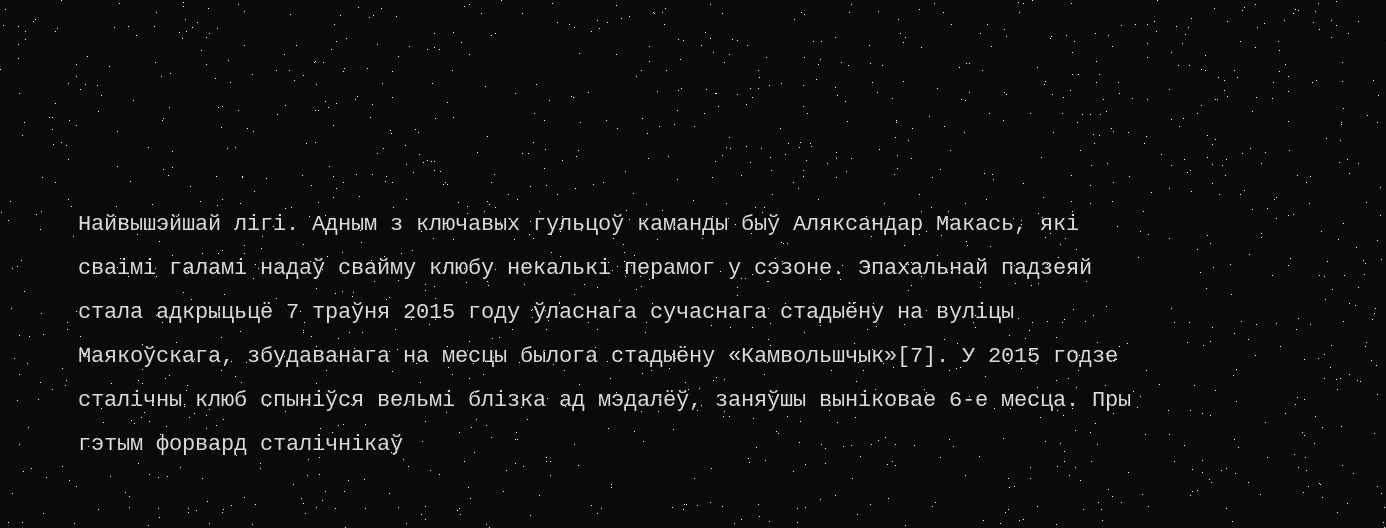Найвышэйшай лігі. Адным з ключавых гульцоў каманды быў Аляксандар Макась, які сваімі галамі надаў свайму клюбу некалькі перамог у сэзоне. Эпахальнай падзеяй стала адкрыцьцё 7 траўня 2015 году ўласнага сучаснага стадыёну на вуліцы Маякоўскага, збудаванага на месцы былога стадыёну «Камвольшчык»[7]. У 2015 годзе сталічны клюб спыніўся вельмі блізка ад мэдалёў, заняўшы выніковае 6-е месца. Пры гэтым форвард сталічнікаў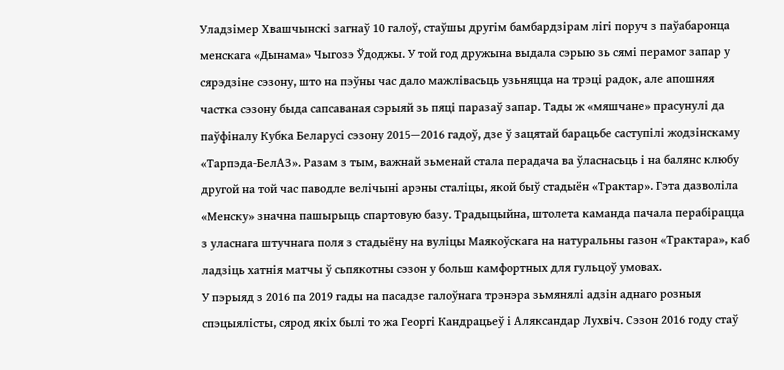Уладзімер Хвашчынскі загнаў 10 галоў, стаўшы другім бамбардзірам лігі поруч з паўабаронца менскага «Дынама» Чыгозэ Ўдоджы. У той год дружына выдала сэрыю зь сямі перамог запар у сярэдзіне сэзону, што на пэўны час дало мажлівасьць узьняцца на трэці радок, але апошняя частка сэзону быда сапсаваная сэрыяй зь пяці паразаў запар. Тады ж «мяшчане» прасунулі да паўфіналу Кубка Беларусі сэзону 2015—2016 гадоў, дзе ў зацятай барацьбе саступілі жодзінскаму «Тарпэда-БелАЗ». Разам з тым, важнай зьменай стала перадача ва ўласнасьць і на балянс клюбу другой на той час паводле велічыні арэны сталіцы, якой быў стадыён «Трактар». Гэта дазволіла «Менску» значна пашырыць спартовую базу. Традыцыйна, штолета каманда пачала перабірацца з уласнага штучнага поля з стадыёну на вуліцы Маякоўскага на натуральны газон «Трактара», каб ладзіць хатнія матчы ў сьпякотны сэзон у больш камфортных для гульцоў умовах.
У пэрыяд з 2016 па 2019 гады на пасадзе галоўнага трэнэра зьмянялі адзін аднаго розныя спэцыялісты, сярод якіх былі то жа Георгі Кандрацьеў і Аляксандар Лухвіч. Сэзон 2016 году стаў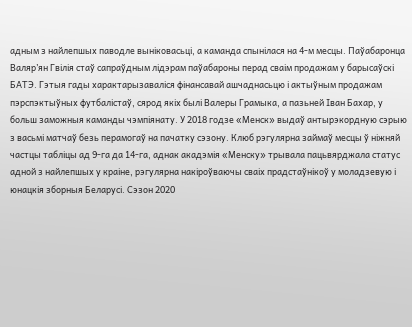адным з найлепшых паводле выніковасьці, а каманда спынілася на 4-м месцы. Паўабаронца Валяр’ян Гвілія стаў сапраўдным лідэрам паўабароны перад сваім продажам у барысаўскі БАТЭ. Гэтыя гады характарызаваліся фінансавай ашчаднасьцю і актыўным продажам пэрспэктыўных футбалістаў, сярод якіх былі Валеры Грамыка, а пазьней Іван Бахар, у больш заможныя каманды чэмпіянату. У 2018 годзе «Менск» выдаў антырэкордную сэрыю з васьмі матчаў безь перамогаў на пачатку сэзону. Клюб рэгулярна займаў месцы ў ніжняй частцы табліцы ад 9-га да 14-га, аднак акадэмія «Менску» трывала пацьвярджала статус адной з найлепшых у краіне, рэгулярна накіроўваючы сваіх прадстаўнікоў у моладзевую і юнацкія зборныя Беларусі. Сэзон 2020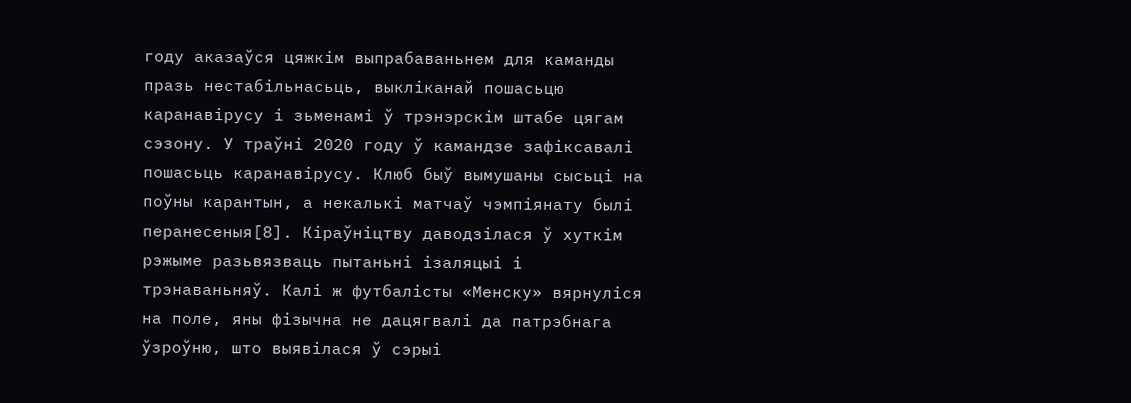году аказаўся цяжкім выпрабаваньнем для каманды празь нестабільнасьць, выкліканай пошасьцю каранавірусу і зьменамі ў трэнэрскім штабе цягам сэзону. У траўні 2020 году ў камандзе зафіксавалі пошасьць каранавірусу. Клюб быў вымушаны сысьці на поўны карантын, а некалькі матчаў чэмпіянату былі перанесеныя[8]. Кіраўніцтву даводзілася ў хуткім рэжыме разьвязваць пытаньні ізаляцыі і трэнаваньняў. Калі ж футбалісты «Менску» вярнуліся на поле, яны фізычна не дацягвалі да патрэбнага ўзроўню, што выявілася ў сэрыі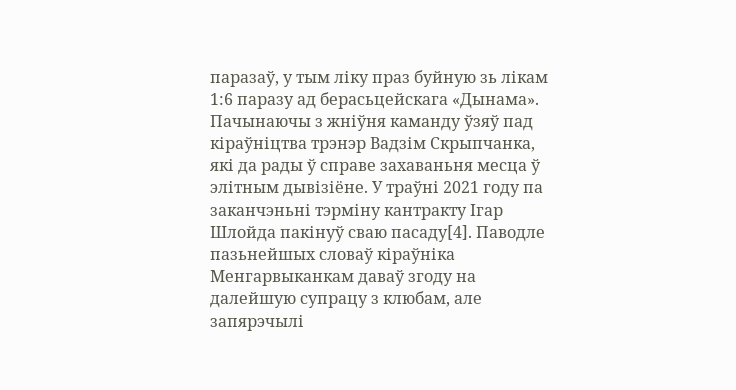паразаў, у тым ліку праз буйную зь лікам 1:6 паразу ад берасьцейскага «Дынама». Пачынаючы з жніўня каманду ўзяў пад кіраўніцтва трэнэр Вадзім Скрыпчанка, які да рады ў справе захаваньня месца ў элітным дывізіёне. У траўні 2021 году па заканчэньні тэрміну кантракту Ігар Шлойда пакінуў сваю пасаду[4]. Паводле пазьнейшых словаў кіраўніка Менгарвыканкам даваў згоду на далейшую супрацу з клюбам, але запярэчылі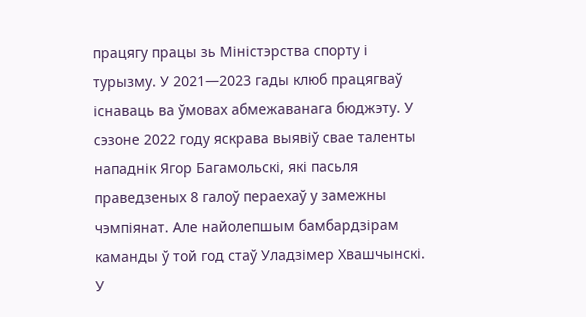працягу працы зь Міністэрства спорту і турызму. У 2021—2023 гады клюб працягваў існаваць ва ўмовах абмежаванага бюджэту. У сэзоне 2022 году яскрава выявіў свае таленты нападнік Ягор Багамольскі, які пасьля праведзеных 8 галоў пераехаў у замежны чэмпіянат. Але найолепшым бамбардзірам каманды ў той год стаў Уладзімер Хвашчынскі. У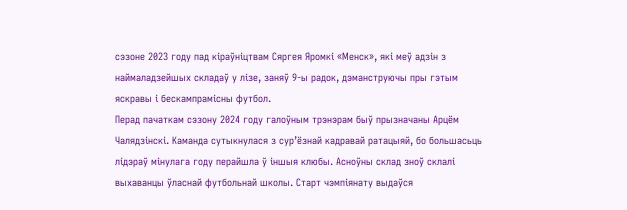сэзоне 2023 году пад кіраўніцтвам Сяргея Яромкі «Менск», які меў адзін з наймаладзейшых складаў у лізе, заняў 9-ы радок, дэманструючы пры гэтым яскравы і бескампрамісны футбол.
Перад пачаткам сэзону 2024 году галоўным трэнэрам быў прызначаны Арцём Чалядзінскі. Каманда сутыкнулася з сур’ёзнай кадравай ратацыяй, бо большасьць лідэраў мінулага году перайшла ў іншыя клюбы. Асноўны склад зноў склалі выхаванцы ўласнай футбольнай школы. Старт чэмпіянату выдаўся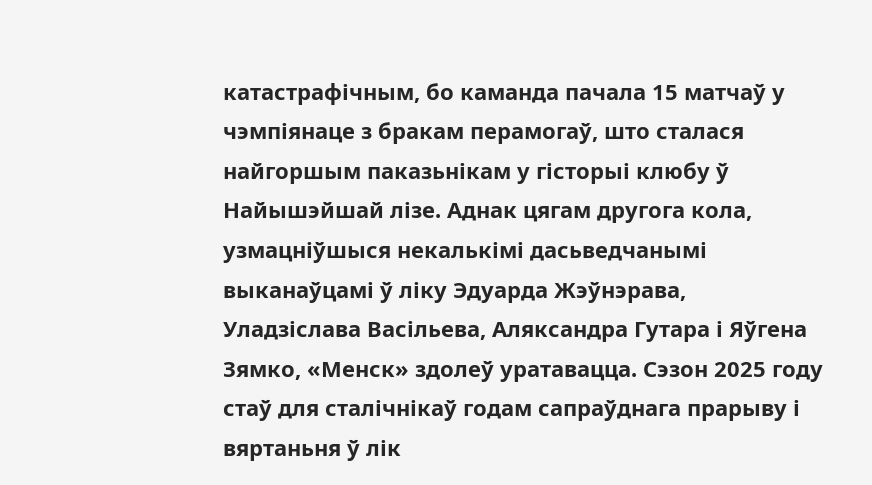катастрафічным, бо каманда пачала 15 матчаў у чэмпіянаце з бракам перамогаў, што сталася найгоршым паказьнікам у гісторыі клюбу ў Найышэйшай лізе. Аднак цягам другога кола, узмацніўшыся некалькімі дасьведчанымі выканаўцамі ў ліку Эдуарда Жэўнэрава, Уладзіслава Васільева, Аляксандра Гутара і Яўгена Зямко, «Менск» здолеў уратавацца. Сэзон 2025 году стаў для сталічнікаў годам сапраўднага прарыву і вяртаньня ў лік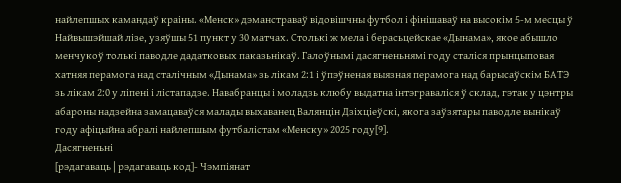найлепшых камандаў краіны. «Менск» дэманстраваў відовішчны футбол і фінішаваў на высокім 5-м месцы ў Найвышэйшай лізе, узяўшы 51 пункт у 30 матчах. Столькі ж мела і берасьцейскае «Дынама», якое абышло менчукоў толькі паводле дадатковых паказьнікаў. Галоўнымі дасягненьнямі году сталіся прынцыповая хатняя перамога над сталічным «Дынама» зь лікам 2:1 і ўпэўненая выязная перамога над барысаўскім БАТЭ зь лікам 2:0 у ліпені і лістападзе. Навабранцы і моладзь клюбу выдатна інтэграваліся ў склад, гэтак у цэнтры абароны надзейна замацаваўся малады выхаванец Валянцін Дзіхціеўскі, якога заўзятары паводле вынікаў году афіцыйна абралі найлепшым футбалістам «Менску» 2025 году[9].
Дасягненьні
[рэдагаваць | рэдагаваць код]- Чэмпіянат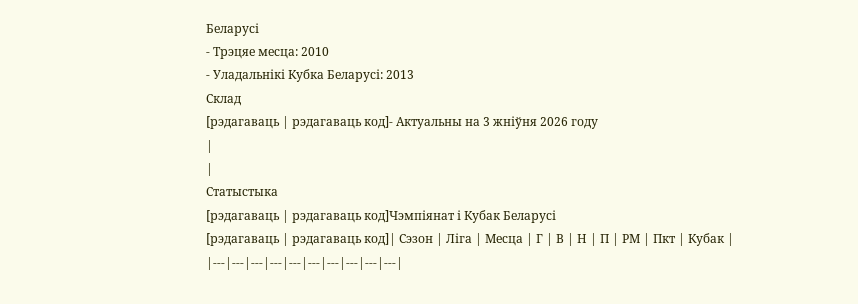Беларусі
- Трэцяе месца: 2010
- Уладальнікі Кубка Беларусі: 2013
Склад
[рэдагаваць | рэдагаваць код]- Актуальны на 3 жніўня 2026 году
|
|
Статыстыка
[рэдагаваць | рэдагаваць код]Чэмпіянат і Кубак Беларусі
[рэдагаваць | рэдагаваць код]| Сэзон | Ліга | Месца | Г | В | Н | П | РМ | Пкт | Кубак |
|---|---|---|---|---|---|---|---|---|---|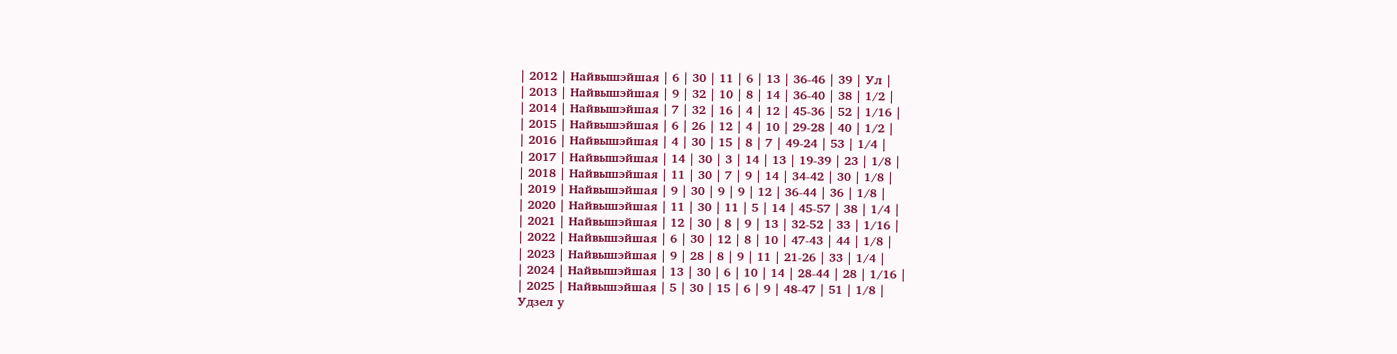| 2012 | Найвышэйшая | 6 | 30 | 11 | 6 | 13 | 36-46 | 39 | Ул |
| 2013 | Найвышэйшая | 9 | 32 | 10 | 8 | 14 | 36-40 | 38 | 1/2 |
| 2014 | Найвышэйшая | 7 | 32 | 16 | 4 | 12 | 45-36 | 52 | 1/16 |
| 2015 | Найвышэйшая | 6 | 26 | 12 | 4 | 10 | 29-28 | 40 | 1/2 |
| 2016 | Найвышэйшая | 4 | 30 | 15 | 8 | 7 | 49-24 | 53 | 1/4 |
| 2017 | Найвышэйшая | 14 | 30 | 3 | 14 | 13 | 19-39 | 23 | 1/8 |
| 2018 | Найвышэйшая | 11 | 30 | 7 | 9 | 14 | 34-42 | 30 | 1/8 |
| 2019 | Найвышэйшая | 9 | 30 | 9 | 9 | 12 | 36-44 | 36 | 1/8 |
| 2020 | Найвышэйшая | 11 | 30 | 11 | 5 | 14 | 45-57 | 38 | 1/4 |
| 2021 | Найвышэйшая | 12 | 30 | 8 | 9 | 13 | 32-52 | 33 | 1/16 |
| 2022 | Найвышэйшая | 6 | 30 | 12 | 8 | 10 | 47-43 | 44 | 1/8 |
| 2023 | Найвышэйшая | 9 | 28 | 8 | 9 | 11 | 21-26 | 33 | 1/4 |
| 2024 | Найвышэйшая | 13 | 30 | 6 | 10 | 14 | 28-44 | 28 | 1/16 |
| 2025 | Найвышэйшая | 5 | 30 | 15 | 6 | 9 | 48-47 | 51 | 1/8 |
Удзел у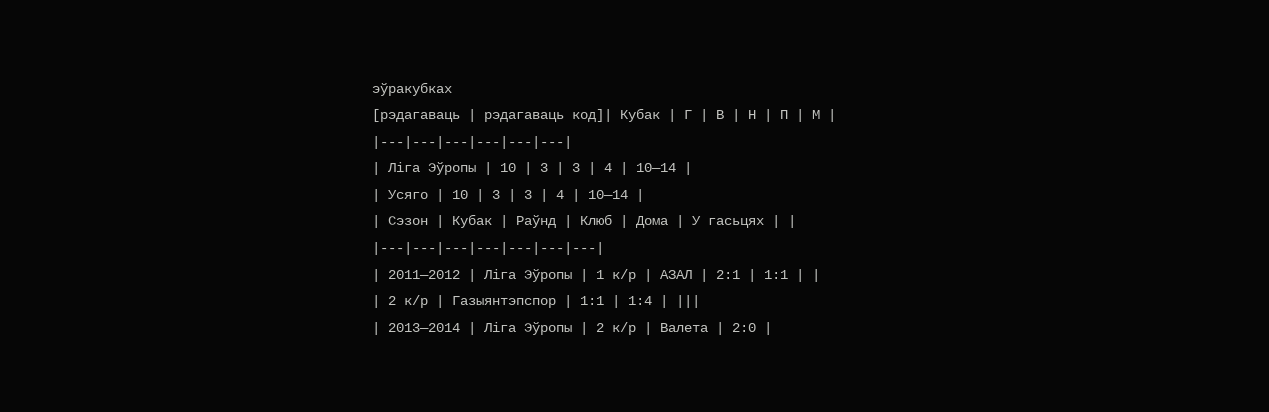эўракубках
[рэдагаваць | рэдагаваць код]| Кубак | Г | В | Н | П | М |
|---|---|---|---|---|---|
| Ліга Эўропы | 10 | 3 | 3 | 4 | 10—14 |
| Усяго | 10 | 3 | 3 | 4 | 10—14 |
| Сэзон | Кубак | Раўнд | Клюб | Дома | У гасьцях | |
|---|---|---|---|---|---|---|
| 2011—2012 | Ліга Эўропы | 1 к/р | АЗАЛ | 2:1 | 1:1 | |
| 2 к/р | Газыянтэпспор | 1:1 | 1:4 | |||
| 2013—2014 | Ліга Эўропы | 2 к/р | Валета | 2:0 |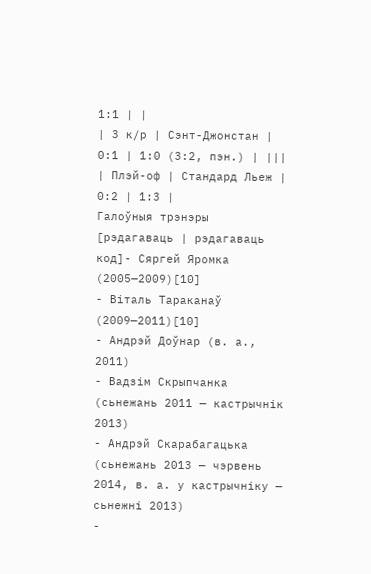1:1 | |
| 3 к/р | Сэнт-Джонстан | 0:1 | 1:0 (3:2, пэн.) | |||
| Плэй-оф | Стандард Льеж | 0:2 | 1:3 |
Галоўныя трэнэры
[рэдагаваць | рэдагаваць код]- Сяргей Яромка (2005—2009)[10]
- Віталь Тараканаў (2009—2011)[10]
- Андрэй Доўнар (в. а., 2011)
- Вадзім Скрыпчанка (сьнежань 2011 — кастрычнік 2013)
- Андрэй Скарабагацька (сьнежань 2013 — чэрвень 2014, в. а. у кастрычніку — сьнежні 2013)
-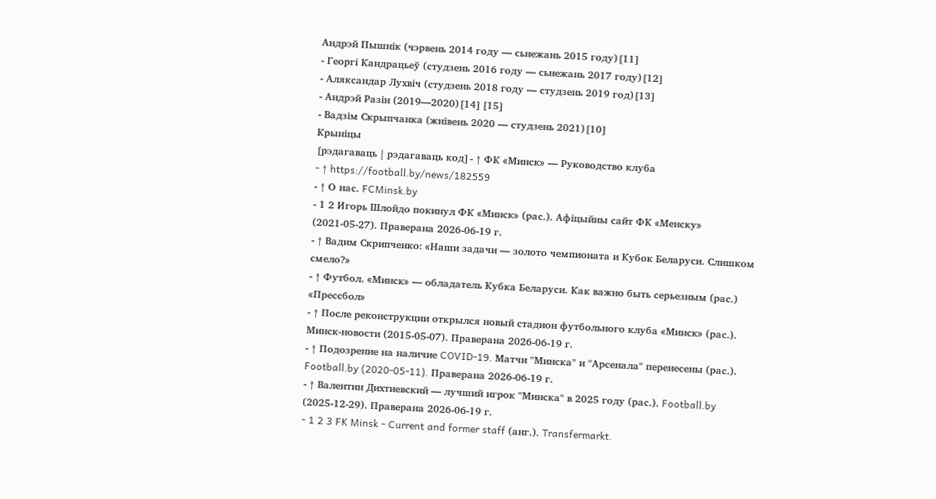Андрэй Пышнік (чэрвень 2014 году — сьнежань 2015 году)[11]
- Георгі Кандрацьеў (студзень 2016 году — сьнежань 2017 году)[12]
- Аляксандар Лухвіч (студзень 2018 году — студзень 2019 год)[13]
- Андрэй Разін (2019—2020)[14][15]
- Вадзім Скрыпчанка (жнівень 2020 — студзень 2021)[10]
Крыніцы
[рэдагаваць | рэдагаваць код]- ↑ ФК «Минск» — Руководство клуба
- ↑ https://football.by/news/182559
- ↑ О нас. FCMinsk.by
- 1 2 Игорь Шлойдо покинул ФК «Минск» (рас.). Афіцыйны сайт ФК «Менску» (2021-05-27). Праверана 2026-06-19 г.
- ↑ Вадим Скрипченко: «Наши задачи — золото чемпионата и Кубок Беларуси. Слишком смело?»
- ↑ Футбол. «Минск» — обладатель Кубка Беларуси. Как важно быть серьезным (рас.) «Прессбол»
- ↑ После реконструкции открылся новый стадион футбольного клуба «Минск» (рас.). Минск-новости (2015-05-07). Праверана 2026-06-19 г.
- ↑ Подозрение на наличие COVID-19. Матчи "Минска" и "Арсенала" перенесены (рас.). Football.by (2020-05-11). Праверана 2026-06-19 г.
- ↑ Валентин Дихтиевский — лучший игрок "Минска" в 2025 году (рас.). Football.by (2025-12-29). Праверана 2026-06-19 г.
- 1 2 3 FK Minsk - Current and former staff (анг.). Transfermarkt.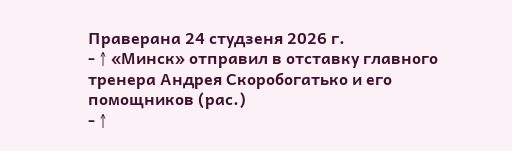Праверана 24 студзеня 2026 г.
- ↑ «Минск» отправил в отставку главного тренера Андрея Скоробогатько и его помощников (рас.)
- ↑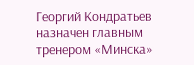Георгий Кондратьев назначен главным тренером «Минска»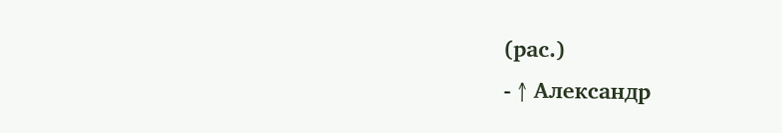(рас.)
- ↑ Александр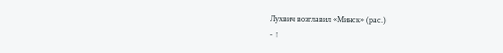Лухвич возглавил «Минск» (рас.)
- ↑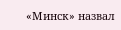«Минск» назвал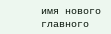имя нового главного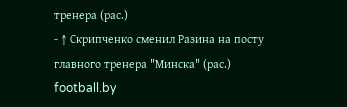тренера (рас.)
- ↑ Скрипченко сменил Разина на посту главного тренера "Минска" (рас.) football.by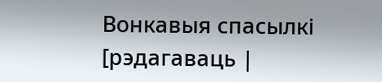Вонкавыя спасылкі
[рэдагаваць |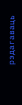рэдагаваць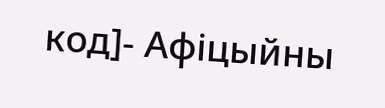код]- Афіцыйны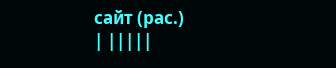сайт (рас.)
| |||||